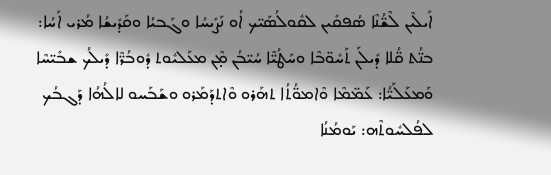ܐܰܝܠܶܝܢ ܠܶܫ̈ܳܢܶܐ ܣܳܦܩܺܝܢ ܠܩܽܘܠܳܣܰܝ̈ܟ ܐܳܘ ܢܰܨܺܝܚܳܐ ܘܓܰܒܝܳܐ ܘܩܰܕܺܝܫܳܐ ܡܳܪܝ ܐܰܚܳܐ: ܒܢ̈ܳܬ ܩ̈ܳܠܐ ܕܺܝܠܰܢ ܬܰܚܽܘ̈ܒܶܐ ܘܚܰܛܳܝ̈ܶܐ ܚܳܝ̈ܒܳܢ ܡ̣ܶܢ ܡܥܰܠܝܽܘܬ ܕܽܘܒܳܪ̈ܶܐ ܕܺܝܠܳܟ ܫܒܺܝ̈ܚܶܐ ܘܰܡܥܰܠܰܝ̈ܳܐ: ܥܰܡ̈ܡܶܐ ܘܶܐܡܘ̈ܳܬܳܐ ܬܗܰܪܘ ܘܶܐܬܕܰܡܰܪܘ ܘܫܰܒܰܚܘ ܠܐܠܳܗܳܐ ܕܰܓܒܳܟ ܠܦܳܠܚܽܘܬܶܗ: ܝܰܘܡܳܢܳܐ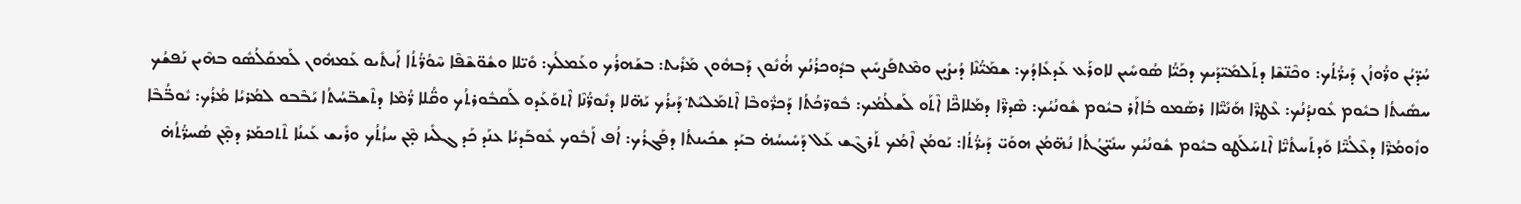ܚܳܕ̈ܝܳܢ ܘܪ̈ܳܘܙܳܢ ܕܰܝܪ̈ܳܬܳܟ: ܘܟܶܢ̈ܫܶܐ ܕܬܰܠܡܺܝ̈ܕܰܝܟ ܕܟܰܝ̈ܳܐ ܣܳܘܚܺܝܢ ܠܐܘܪܰܥ ܥܰܕܥܺܐܕܳܟ: ܫܡܰܝ̈ܳܢܶܐ ܕܳܝܨܺܝܢ ܘܡܶܬܦܰܨܚܺܝܢ ܒܕܽܘܟܪܳܢܳܟ ܗ̇ܳܢܽܘܢ ܕܰܒܗܽܘܢ ܡܰܪܺܝܬ: ܒܫܰܗܪܳܟ ܘܥܰܡܠܳܟ: ܘܺܝ̈ܠܐ ܘܫܽܘ̈ܫܶܦܶܐ ܚܶܘܳܪ̈ܳܬܳܐ ܐܰܝܬܺܝܘ ܥܰܡܗܽܘܢ ܠܰܡܩܰܠܳܣܽܘ ܒܗܶܝܢ ܢܰܦܫܳܟ ܚܣܺܝܬܳܐ ܒܝܽܘܡ ܥܽܘܢܕܳܢܳܟ: ܥܶܛܪ̈ܶܐ ܗܰܢܺܝ̈ܶܐܐ ܪܣܰܡܘ ܒܳܐܐܰܪ ܒܝܽܘܡ ܫܽܘܢܳܝܳܟ: ܣܶܕܪ̈ܶܐ ܕܡܰܠܐܟ̈ܶܐ ܐܶܬܰܘ ܠܰܫܠܳܡܳܟ: ܒܽܘܪ̈ܟܳܬܳܐ ܕܰܟܪ̈ܽܘܒܶܐ ܐܶܬܡܰܠܝܰܬ݀ ܕܰܝܪܳܟ ܝܰܗ̈ܠܐ ܕܢܽܘܪ̈ܳܢܶܐ ܐܶܬܘܰܥܰܕܘ ܠܰܩܒܽܘܪܬܳܟ ܘܩ̈ܳܠܐ ܪ̈ܳܡܶܐ ܕܬܶܫܒ̈ܚܳܬܳܐ ܝܰܒܶܒܘ ܠܡܳܪܝܳܐ ܡܳܪܳܟ: ܝܽܘܒ̈ܳܒܶܐ ܘܙܽܘܡܳܪ̈ܶܐ ܕܥܶܠܳܝ̈ܶܐ ܘܰܕܬܰܚܬܳܝ̈ܶܐ ܐܶܬܚܰܠܰܛܘ ܒܝܽܘܡ ܫܽܘܢܳܝܳܟ ܚܢܺܝ̈ܓܳܬܳܐ ܢܳܗ̈ܡܳܢ ܗܘܰܝ̈ ܕܰܝܪ̈ܳܬܳܐ: ܝܰܘܡܳܢ ܐܶܡܳܟ ܬܰܪܓܶܫ ܥܰܠ ܕܰܚܺܝܚܳܗ̇ ܒܝܰܕ ܫܟܺܝܢܬܳܐ ܕܦܰܓܪܳܟ: ܐܳܦ ܐܰܒܽܘܟ ܥܽܘܒܰܕܝܳܐ ܥܢܰܕ ܟܰܕ ܓܠܺܝܙ ܡ̣ܶܢ ܚܙܳܬܳܟ ܘܪܺܝܫ ܥܰܝܢܳܐ ܬܶܬܟܡܰܪ ܕܡ̣ܶܢ ܣܳܚܪ̈ܳܬܳܗ̇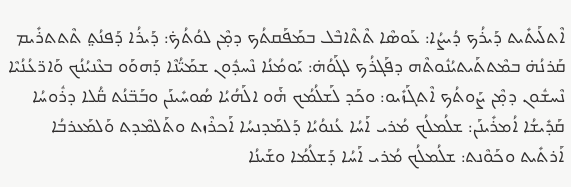ܐܶܬܠܰܝܬܺܝܬ ܕܰܝܪܳܟ ܕܳܝܨܳܐ: ܥܰܘܣܶܐ ܬܶܬܶܐܒܶܠ ܒܡܰܦܰܩܬܳܟ ܕܡ̣ܶܢ ܠܘܳܬܳܟ̇: ܕܰܝܪܳܐ ܕܰܦܢܳܬ݀ ܬܶܬܬܪܺܝܡ ܩܰܪܢܳܗ̇ ܒܡܶܬܬܰܝܬܝܳܢܽܘܬܶܗ ܕܦܰܓܪܳܟ ܠܓܰܘܳܗ̇: ܝܰܘܡܳܢܳܐ ܢܶܚܕܽܘܢ ܫܡܰܝ̈ܳܢܶܐ ܕܰܗܘܰܘ ܒܥܶܢܝܳܢܳܟ ܘܰܐܪ̈ܥܳܢܳܝܶܐ ܢܶܚܫܽܘܢ ܕܡ̣ܶܢ ܨܰܘܬܳܟ ܐܶܬܓܰܙܺܝܘ: ܘܟܰܕ ܠܰܫܠܳܡܳܟ ܗ̇ܰܘ ܐܠܰܗܳܝܳܐ ܣܳܘܚܺܝܢܰܢ ܘܒܰܒ̈ܢܳܬ ܩ̈ܳܠܐ ܕܪܽܘܚܳܐ ܩܰܕܺܝܫܳܐ ܐܳܡܪܺܝܢܰܢ: ܫܠܳܡܠܳܟ ܡܳܪܝ ܐܰܚܳܐ ܥܳܢܘܳܝܳܐ ܕܰܠܡܰܕܢܚܳܐ ܐܰܟܪܶܙܬ ܘܬܰܠܡܶܕܬ ܘܰܠܡܰܥܪܒܳܐ ܐܰܪܬܺܝܬ ܘܟܰܘܶܢܬ: ܫܠܳܡܠܳܟ ܡܳܪܝ ܐܰܚܳܐ ܕܰܫܠܳܡܳܐ ܘܫܰܝܢܳܐ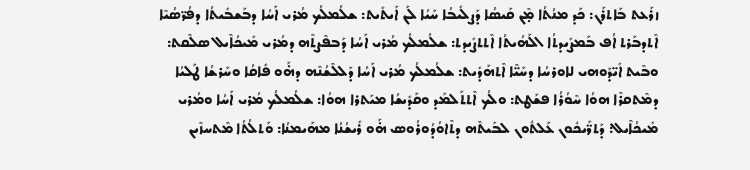ܙܪܰܥܬ ܒܰܐܬܪܰܢ: ܟܰܕ ܡܢܳܬܳܐ ܡ̣ܶܢ ܩܰܝܣܳܐ ܕܰܨܠܺܝܒܳܐ ܚܰܝܳܐ ܠܰܢ ܐܰܝܬܺܝܬ: ܫܠܳܡܠܳܟ ܡܳܪܝ ܐܰܚܳܐ ܕܒܰܫܒܺܝܬܳܐ ܕܦܳܪ̈ܣܳܝܶܐ ܐܶܬܕܒܰܪܬ ܐܳܦ ܒܰܡܨܺܝܕܬܳܐ ܐܠܰܗܳܝܬܳܐ ܐܶܬܬܨܺܝܕܬ: ܫܠܳܡܠܳܟ ܡܳܪܝ ܐܰܚܳܐ ܕܰܒܦܶܨܬܶܗ ܕܡܳܪܝ ܡܺܝܟܳܐܶܝܠ ܣܠܶܩܬ: ܘܒܶܝܬ ܐܺܝ̈ܕܰܘܗܝ ܠܐܘܪܚܳܐ ܕܚܰܝ̈ܶܐ ܐܶܬܗܰܕܺܝܬ: ܫܠܳܡܠܳܟ ܡܳܪܝ ܐܰܚܳܐ ܕܰܠܠܶܫܳܢܶܗ ܕܗ̇ܰܘ ܦܺܐܩܳܐ ܘܚܰܪܫܳܐ ܛܰܠܝܳܐ ܕܡܶܬܩܪܶܐ ܗܘܳܐ ܚܶܘܳܪܳܐ ܦܫܰܛܬ: ܘܠܳܟ ܐܶܬܬܰܠܡܰܕ ܘܩܰܕܺܝܫܳܐ ܡܝܰܬܪܐ ܗܘܳܐ: ܫܠܳܡܠܳܟ ܡܳܪܝ ܐܰܚܳܐ ܘܡܳܪܝ ܡܺܝܟܳܐܶܝܠ: ܕܰܬܪ̈ܰܝܟܽܘܢ ܥܰܠܬܽܘܢ ܠܒܰܝܬܶܗ ܕܬܶܐܘܳܕܳܘܪܳܘܣ ܗ̇ܰܘ ܪܺܝܫܳܢܳܐ ܡܗܰܝܡܢܳܐ: ܘܰܬܠܳܬܳܐ ܡܶܬܚܙܶܝܢ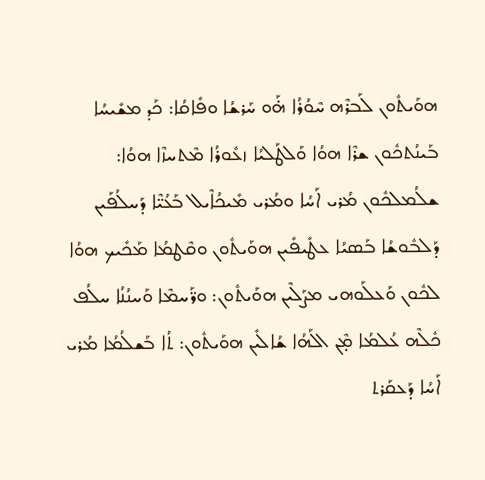ܗܘܰܝܬܽܘܢ ܠܰܒܪܶܗ ܚܶܘܳܪܳܐ ܗ̇ܰܘ ܚܰܪܫܳܐ ܘܦܺܐܩܳܐ: ܟܰܕ ܡܫܺܝܚܳܐ ܒܰܝܢܳܬܟܽܘܢ ܫܪܶܐ ܗܘܳܐ ܘܰܠܛܰܠܝܳܐ ܙܥܽܘܪܳܐ ܡܶܬܚܙܶܐ ܗܘܳܐ: ܫܠܳܡܠܟܽܘܢ ܡܳܪܝ ܐܰܚܳܐ ܘܡܳܪܝ ܡܺܝܟܳܐܶܝܠ ܒܰܥܳܝ̈ܶܐ ܕܰܚܠܳܦܰܝܢ ܕܰܠܒܽܘܫܳܐ ܒܰܣܝܳܐ ܥܛܺܝܦܺܝܢ ܗܘܰܝܬܽܘܢ ܘܩܶܛܡܳܐ ܡܰܟܺܝܟ ܗܘܳܐ ܠܟܽܘܢ ܘܰܥܠܰܘܗܝ ܡܨܰܠܶܝܢ ܗܘܰܝܬܽܘܢ: ܘܪ̈ܰܚܡܶܐ ܘܰܚܢܳܢܳܐ ܚܠܳܦ ܟܽܠܶܗ ܥܳܠܡܳܐ ܡ̣ܶܢ ܐܠܰܗܳܐ ܫܳܐܠܺܝܢ ܗܘܰܝܬܽܘܢ: ܬܳܐ ܒܰܫܠܳܡܳܐ ܡܳܪܝ ܐܰܚܳܐ ܕܰܥܩܰܪܬ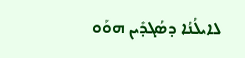ܠܐܝܠܳܢܳܐ ܕܣܳܓܕܺܝܢ ܗܘܰܘ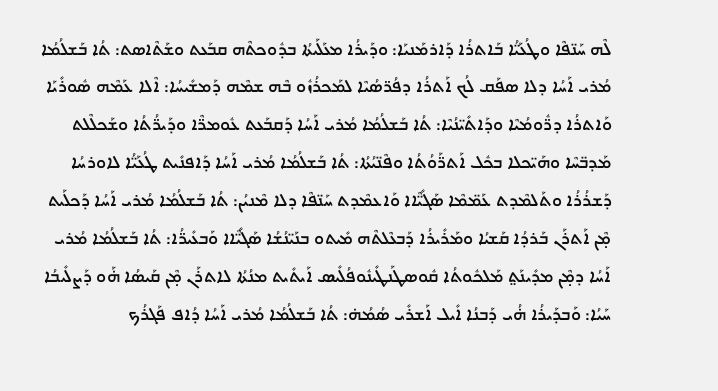ܠܶܗ ܚܰܢ̈ܦܶܐ ܘܛܳܥܰܝ̈ܳܐ ܒܰܐܬܪܳܐ ܕܰܐܪܡܰܢܝܰܐ: ܘܕܰܝܪܳܐ ܡܥܰܠܰܝܬܳܐ ܒܕܽܘܟܬܶܗ ܩܒܰܥܬ ܘܫܰܬܶܐܣܬ: ܬܳܐ ܒܰܫܠܳܡܳܐ ܡܳܪܝ ܐܰܚܳܐ ܕܠܐ ܣܦܰܩ ܠܳܟ ܐܰܬܪܳܐ ܕܦܳܪ̈ܣܳܝܶܐ ܠܡܰܟܪܳܙܽܘ ܒܶܗ ܫܡܶܗ ܕܰܡܫܺܝܚܳܐ: ܐܶܠܐ ܥܰܡܶܗ ܣܽܘܪܺܝܰܐ ܘܰܐܬܪܳܐ ܕܪ̈ܽܘܡܳܝܶܐ ܘܕܰܐܬܺܝ̈ܢܳܝܶܐ: ܬܳܐ ܒܰܫܠܳܡܳܐ ܡܳܪܝ ܐܰܚܳܐ ܕܰܩܒܰܥܬ ܥܽܘܡܪ̈ܶܐ ܘܕܰܝܪ̈ܳܬܳܐ ܘܫܰܟܠܶܠܬ ܡܰܕܒ̈ܚܶܐ ܘܗܰܝ̈ܟܠܐ ܒܟܽܠ ܐܰܬܪ̈ܰܘܳܬܳܐ ܘܦܶܢ̈ܝܳܬܳܐ: ܬܳܐ ܒܰܫܠܳܡܳܐ ܡܳܪܝ ܐܰܚܳܐ ܕܰܐܦܢܺܝܬ ܛܳܥܰܝ̈ܳܐ ܠܐܘܪܚܳܐ ܕܰܫܪܳܪܳܐ ܘܬܰܠܡܶܕܬ ܥܰܡ̈ܡܶܐ ܣܰܓܺܝ̈ܶܐܐ ܘܰܐܥܡܶܕܬ ܚܰܢ̈ܦܶܐ ܕܠܐ ܡܶܢܝܳܢ: ܬܳܐ ܒܰܫܠܳܡܳܐ ܡܳܪܝ ܐܰܚܳܐ ܕܰܟܠܰܝܬ ܡ̣ܶܢ ܐܰܬܪܰܢ ܒܰܪܕܳܐ ܩܰܫܝܳܐ ܘܡܰܪܺܝܪܳܐ ܕܰܒܥܶܠܬܶܗ ܡܺܝܬܘ ܒܢܰܝ̈ܢܳܫܳܐ ܣܰܓܺܝ̈ܶܐܐ ܘܰܒܥܺܝܪ̈ܳܐ: ܬܳܐ ܒܰܫܠܳܡܳܐ ܡܳܪܝ ܐܰܚܳܐ ܕܡ̣ܶܢ ܡܕܺܝܢܰܬ݀ ܡܰܠܟܽܘܬܳܐ ܩܽܘܣܛܰܢܛܺܝܢܽܘܦܳܠܺܝܣ ܐܰܝܬܺܝܬ ܡܢܳܬܳܐ ܠܐܬܪܰܢ ܡ̣ܶܢ ܩܰܝܣܳܐ ܗ̇ܰܘ ܕܰܨܠܺܝܒܳܐ ܚܰܝܳܐ: ܘܰܒܕܰܝܪܳܐ ܗ̇ܳܝ ܕܰܒܢܳܐ ܐܺܝܠ ܐܰܫܪܺܝ ܣܳܡܳܗ̇: ܬܳܐ ܒܰܫܠܳܡܳܐ ܡܳܪܝ ܐܰܚܳܐ ܕܳܐܦ ܦܰܓܪܳܟ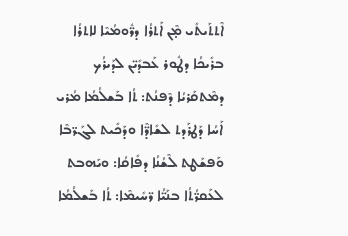ܐܶܬܬܰܝܬܺܝ ܡ̣ܶܢ ܐܰܬܪܳܐ ܕܪ̈ܽܘܡܳܝܶܐ ܠܐܬܪܳܐ ܒܪܺܝܟܳܐ ܕܛܽܘܪ ܥܰܒܕܺܝ̈ܢ ܠܕܰܝܪܳܟ ܕܡܶܬܩܰܪܝܳܐ ܕܶܦܢܳܬ: ܬܳܐ ܒܰܫܠܳܡܳܐ ܡܳܪܝ ܐܰܚܳܐ ܕܰܛܪܰܕܬ ܠܫܺܐܕ̈ܶܐ ܘܕܰܟܺܝܬ ܠܓܰܪ̈ܒܶܐ ܘܰܦܫܰܛܬ ܠܶܫܳܢܳܐ ܕܦܺܐܩܳܐ: ܘܝܰܗܒܬ ܠܥܰܩܪ̈ܳܬܳܐ ܒܢܰܝ̈ܳܐ ܪ̈ܚܺܝܡܶܐ: ܬܳܐ ܒܰܫܠܳܡܳܐ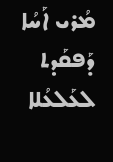ܡܳܪܝ ܐܰܚܳܐ ܕܰܦܩܰܕܬ ܠܥܰܠܥܳܠܐ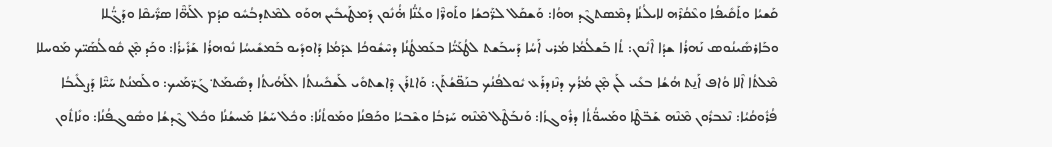ܩܰܫܝܳܐ ܘܬܰܩܺܝܦܳܐ ܘܥܶܩܳܪܶܗ ܠܐܝܠܳܢܳܐ ܕܡܶܣܬܓܶܕ ܗܘܳܐ: ܘܰܫܩܰܠ ܠܪ̈ܰܟܫܳܐ ܘܬܰܘܪ̈ܶܐ ܘܥܳܢ̈ܳܐ ܗ̇ܳܢܽܘܢ ܕܰܡܛܰܝܒܺܝܢ ܗܘܰܘ ܠܡܶܬܕܒܳܚܽܘ ܩܕܳܡ ܐܠܰܗ̈ܶܐ ܣܪ̈ܺܝܩܶܐ ܘܕܰܓ̈ܳܠܐ ܘܒܰܐܪܣܺܝܢܳܘܣ ܢܰܗܪܳܐ ܫܕܳܐ ܐܶܢܽܘܢ: ܬܳܐ ܒܰܫܠܳܡܳܐ ܡܳܪܝ ܐܰܚܳܐ ܕܰܚܒܰܫܬ ܠܛܳܥܰܝ̈ܳܐ ܒܥܰܡܛܳܢܳܐ ܕܚܶܫܽܘܟܳܐ ܥܕܰܡܳܐ ܕܰܐܘܕܺܝܘ ܒܰܡܫܺܝܚܳܐ ܢܽܘܗܪܳܐ ܫܰܪܺܝܪܳܐ: ܘܟܰܕ ܡ̣ܶܢ ܩܽܘܠܳܣܰܝ̈ܟ ܡܰܘܚܠܐ ܡܶܠܬܳܐ ܐܶܠܐ ܘܳܐܦ ܐܰܢ̱ܬ ܗܳܫܳܐ ܒܥܺܝ ܠܰܢ ܡ̣ܶܢ ܡܳܪܳܟ ܕܢܶܙܕܪܰܥ ܝܽܘܠܦܳܢܳܟ ܒܢܰܦ̈ܫܳܬܰܢ: ܘܰܐܬܪܰܢ ܕܶܐܫܬܘܺܝ ܠܰܫܟܺܝܢܬܳܐ ܐܠܰܗܳܝܬܳܐ ܕܣܺܝܡܰܬ݀ ܓܰܪ̈ܡܰܝܟ: ܘܠܰܡܢܳܬ ܚܰܝ̈ܶܐ ܕܰܨܠܺܝܒܳܐ ܦܳܪܽܘܩܳܝܳܐ: ܢܶܥܒܪܽܘܢ ܡܶܢܶܗ ܫܰܒ̈ܛܶܐ ܘܡܰܚܘ̈ܳܬܳܐ ܕܪܽܘܓܙܳܐ: ܘܰܢܒܰܛܶܠ ܡܶܢܶܗ ܚܰܪܒܳܐ ܘܫܶܒܝܳܐ ܘܟܰܦܢܳܐ ܘܡܰܘܬܳܢܳܐ: ܘܟܽܠ ܚܰܫܳܐ ܡܰܚܫܳܢܳܐ ܘܟܽܠ ܓܶܕܫܳܐ ܘܣܽܘܓܦܳܢܳܐ: ܘܢܺܐܬܽܘܢ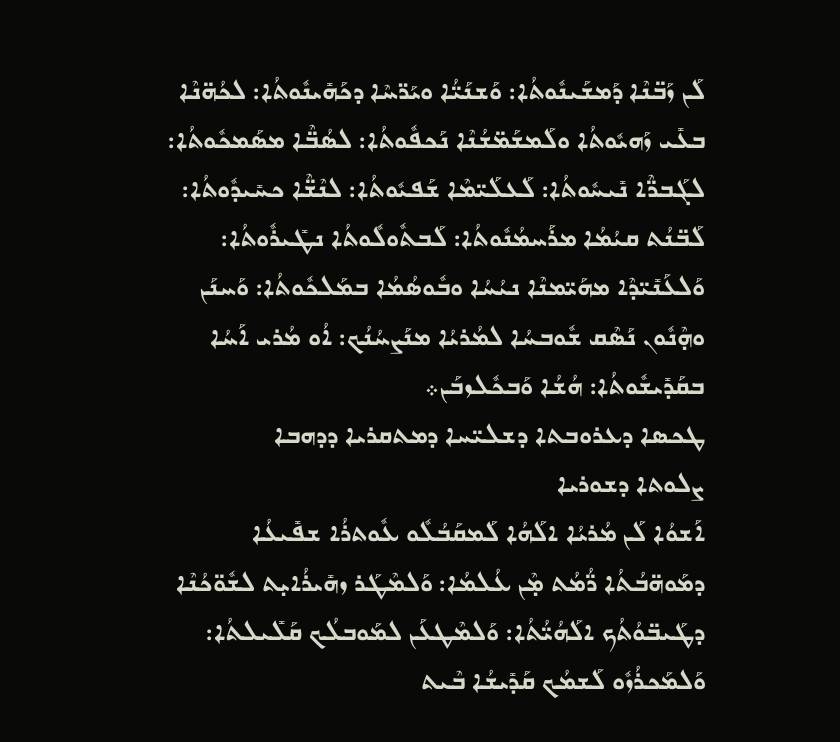ܠܰܢ ܙܰܒ̈ܢܶܐ ܕܰܡܫܰܝܢܽܘܬܳܐ: ܘܰܫܢܰܝ̈ܳܐ ܘܝܰܪ̈ܚܶܐ ܕܟܰܗܺܝܢܽܘܬܳܐ: ܠܟܳܗ̈ܢܶܐ ܒܥܺܝ ܙܰܗܝܽܘܬܳܐ ܘܠܰܡܫܰܡ̈ܫܳܢܶܐ ܢܰܟܦܽܘܬܳܐ: ܠܣܳܒ̈ܶܐ ܡܣܰܡܟܽܘܬܳܐ: ܠܓܰܒܪ̈ܶܐ ܢܺܝܚܽܘܬܳܐ: ܠܰܥܠܰܝ̈ܡܶܐ ܫܰܦܝܽܘܬܳܐ: ܠܢܶܫ̈ܶܐ ܟܚܺܝܕܽܘܬܳܐ: ܠܰܒ̈ܢܳܬ ܩܝܳܡܳܐ ܡܪܰܚܡܳܢܽܘܬܳܐ: ܠܰܒܬܽܘܠܽܘܬܳܐ ܢܛܺܝܪܽܘܬܳܐ: ܘܰܠܥܰܢܺܝ̈ܕܶܐ ܡܗܰܝ̈ܡܢܶܐ ܢܝܳܚܳܐ ܘܒܽܘܣܳܡܳܐ ܒܡܰܠܟܽܘܬܳܐ: ܘܰܚܢܰܢ ܘܗ̣ܶܢܽܘܢ ܢܰܣܶܩ ܫܽܘܒܚܳܐ ܠܡܳܪܝܳܐ ܡܢܰܨܚܳܢܳܟ: ܐܳܘ ܡܳܪܝ ܐܰܚܳܐ ܒܩܰܕܺܝܫܽܘܬܳܐ: ܗܳܫܳܐ ܘܰܒܟܽܠܙܒܰܢ܀
ܛܟܣܐ ܕܥܪܘܒܬܐ ܕܫܠܝ̈ܚܐ ܕܡܬܩܪܝܐ ܕܕܗܒܐ
ܨܠܘܬܐ ܕܫܘܪܝܐ
ܐܰܫܘܳܐ ܠܰܢ ܡܳܪܝܳܐ ܐܠܰܗܳܐ ܠܰܡܩܰܒܳܠܽܘ ܥܽܘܬܪܳܐ ܫܦܺܝܥܳܐ ܕܡܰܘܗ̈ܒܳܬܳܐ ܪ̈ܳܡܳܬ ܡ̣ܶܢ ܥܳܠܡܳܐ: ܘܰܠܡܶܛܰܪ ܙܗܺܝܪܳܐܝ̣ܬ ܠܫܽܘ̈ܟܳܢܶܐ ܕܛܰܝܒ̈ܘܳܬܳܟ ܐܠܰܗܳܝ̈ܳܬܳܐ: ܘܰܠܡܶܛܥܰܢ ܠܡܰܘܒܠܳܟ ܩܰܠܺܝܠܬܳܐ: ܘܰܠܡܰܟܪܳܙܽܘ ܠܰܫܡܳܟ ܩܰܕܺܝܫܳܐ ܒܶܝܬ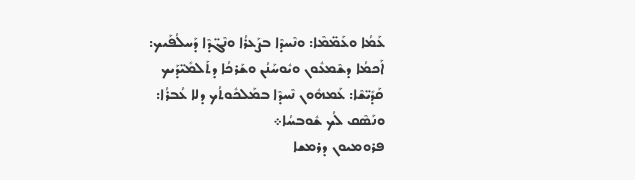ܥܰܡܳܐ ܘܥܰܡ̈ܡܶܐ: ܘܢܶܚܕܶܐ ܒܨܰܥܪܳܐ ܘܢܶܓ̈ܕܶܐ ܕܰܚܠܳܦܰܝܟ: ܐܰܟܡܳܐ ܕܫܶܡܥܽܘܢ ܘܝܽܘܚܰܢܳܢ ܘܫܰܪܟܳܐ ܕܬܰܠܡܺܝ̈ܕܰܝܟ ܩܰܕܺܝ̈ܫܶܐ: ܥܰܡܗܽܘܢ ܢܶܚܕܶܐ ܒܡܰܠܟܽܘܬܳܟ ܕܠܐ ܥܳܒܪܳܐ: ܘܢܰܣܶܩ ܠܳܟ ܫܽܘܒܚܳܐ܀
ܦܪܘܡܝܘܢ ܕܪܡܫܐ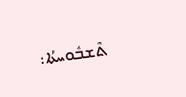ܬܶܫܒܽܘܚܬܳܐ: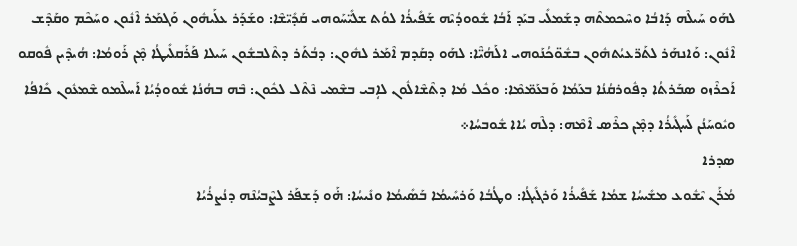ܠܗܰܘ ܚܰܝܠܶܗ ܕܰܐܒܳܐ ܘܚܶܟܡܬܶܗ ܕܫܰܡܠܺܝ ܒܝܰܕ ܐܰܒܳܐ ܫܽܘܘܕܳܝܶܗ ܫܰܦܺܝܪܳܐ ܠܘܳܬ ܫܠܺܝ̈ܚܰܘܗܝ ܩܰܕܺܝ̈ܫܶܐ: ܘܫܰܕܰܪ ܥܠܰܝܗܽܘܢ ܘܰܓܡܰܪ ܐܶܢܽܘܢ ܘܚܰܟܶܡ ܘܩܰܕܶܫ ܐܶܢܽܘܢ: ܘܰܐܢܗܰܪ ܠܬܰܪ̈ܥܝܳܬܗܽܘܢ ܒܫܽܘ̈ܟܳܢܰܘܗܝ ܐܠܰܗܳܝ̈ܶܐ: ܠܗܰܘ ܕܩܰܕܡ ܐܶܡܰܪ ܠܗܽܘܢ: ܕܒܳܬܰܪ ܕܬܶܠܒܫܽܘܢ ܚܰܝܠܐ ܦܰܪܰܩܠܺܝܛܳܐ ܡ̣ܶܢ ܪܰܘܡܳܐ: ܗܳܝܕܶܝܢ ܦܽܘܩܘ ܐܰܟܪܶܙܘ ܣܒܰܪܬܳܐ ܕܦܽܘܪܩܳܢܳܐ ܒܥܰܡܳܐ ܘܰܒܥܰܡ̈ܡܶܐ: ܘܟܽܠ ܡܳܐ ܕܬܶܫܶܐܠܽܘܢ ܠܐܴܒܝ ܒܫܶܡܝ ܢܶܬܶܠ ܠܟܽܘܢ: ܒܶܗ ܒܗܳܢܳܐ ܫܽܘܘܕܳܝܳܐ ܐܰܚܠܶܡܘ ܫܶܡܥܽܘܢ ܟܺܐܦܳܐ ܘܝܽܘܚܰܢܳܢ ܠܰܚܓܺܝܪܳܐ ܕܡ̣ܶܢ ܟܪܶܣ ܐܶܡܶܗ: ܕܠܶܗ ܝܳܐܐ ܫܽܘܒܚܳܐ܀
ܣܕܪܐ
ܡܳܪܰܢ ܝܶܫܽܘܥ ܡܫܺܝܚܳܐ ܫܡܳܐ ܫܰܦܺܝܪܳܐ ܘܰܪܓܺܝܓܳܐ: ܘܛܳܒܳܐ ܘܰܪܚܺܝܡܳܐ ܒܰܣܺܝܡܳܐ ܘܢܺܝܚܳܐ: ܗ̇ܰܘ ܕܰܫܦܰܪ ܠܨܶܒܝܳܢܶܗ ܕܢܳܨܪܳܝܳܐ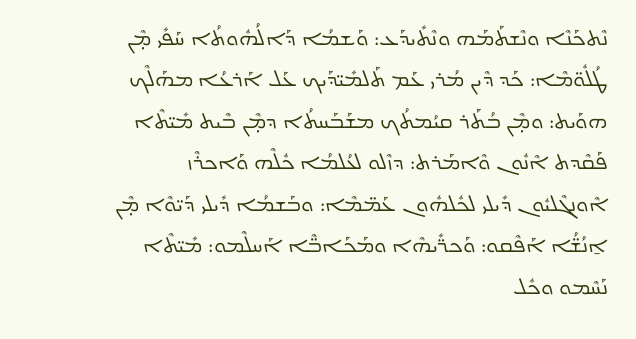ܢܶܬܟܰܢܶܐ ܘܢܶܫܬܰܡܰܗ ܘܢܶܬܺܝܕܰܥ: ܘܰܫܡܳܐ ܕܰܐܠܳܗܽܘܬܳܐ ܚܰܦܺܝ ܡ̣ܶܢ ܛܳܠܽܘ̈ܡܶܐ: ܟܰܕ ܕܶܝܢ ܡܳܪܝ ܥܰܡ ܬܰܠܡܺܝ̈ܕܰܝܟ ܥܰܠ ܐܰܪܥܳܐ ܡܗܰܠܶܟ ܗܘܰܝܬ: ܘܡ̣ܶܢ ܒܳܬܰܪ ܩܝܳܡܬܳܟ ܡܫܰܒܰܚܬܳܐ ܕܡ̣ܶܢ ܒܶܝܬ ܡܺܝ̈ܬܶܐ ܦܰܩܶܕܬ ܐܶܢܽܘܢ ܘܶܐܡܰܪܬ: ܕܙܶܠܘ ܠܥܳܠܡܳܐ ܟܽܠܶܗ ܘܰܐܟܪܶܙ ܐܶܘܢܓܶܠܝܽܘܢ ܕܺܝܠܝ ܠܟܽܠܗܽܘܢ ܥܰܡ̈ܡܶܐ: ܘܒܰܫܡܳܐ ܕܺܝܠܝ ܕܰܝ̈ܘܶܐ ܡ̣ܶܢ ܐ̱ܢܳܫ̈ܳܐ ܐܰܦܶܩܘ: ܘܰܟܪ̈ܺܝܗܶܐ ܘܡܰܟܰܐܒ̈ܶܐ ܐܰܚܠܶܡܘ: ܡܺܝ̈ܬܶܐ ܢܰܚܶܡܘ ܘܟܽܠ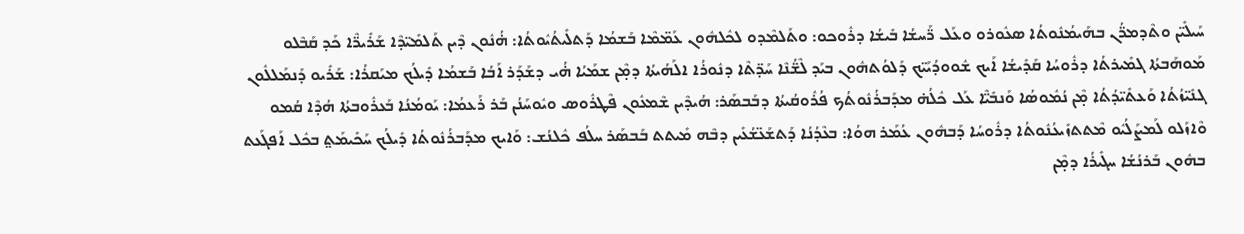ܚܰܝܠܺܝ̈ܢ ܘܬܶܕܡܪ̈ܳܢ ܒܗܰܝܡܳܢܽܘܬܳܐ ܣܥܽܘܪܘ ܘܥܰܠ ܪ̈ܰܚܫܳܐ ܒܺܝܫܳܐ ܕܪܽܘܟܘ: ܘܬܰܠܡܶܕܘ ܠܟܽܠܗܽܘܢ ܥܰܡ̈ܡܶܐ ܒܰܫܡܳܐ ܕܰܬܠܺܝܬܳܝܽܘܬܳܐ: ܗ̇ܳܢܽܘܢ ܕܶܝܢ ܬܰܠܡܺܝ̈ܕܶܐ ܫܰܪܺܝܪ̈ܶܐ ܟܰܕ ܩܰܒܶܠܘ ܡܰܘܗܰܒܬܳܐ ܓܡܺܝܪܬܳܐ ܕܪܽܘܚܳܐ ܩܰܕܺܝܫܳܐ ܐܰܝܟ ܫܽܘܘܕܳܝܰܝ̈ܟ ܕܰܠܘܳܬܗܽܘܢ ܒܝܰܕ ܠܶܫ̈ܳܢܶܐ ܚܰܕ̈ܬܶܐ ܕܢܽܘܪܳܐ ܐܠܰܗܳܝܬܳܐ ܕܡ̣ܶܢ ܫܡܰܝܳܐ ܗ̇ܳܝ ܕܫܰܕܰܪ ܐܰܒܳܐ ܒܰܫܡܳܐ ܕܺܝܠܳܟ ܡܝܰܩܪܳܐ: ܫܰܪܺܝܘ ܕܰܢܡܰܠܠܽܘܢ ܓܢܺܝ̈ܙܳܬܳܐ ܘܰܥܬܺܝ̈ܕܳܬܳܐ ܡ̣ܶܢ ܢܳܡܽܘܣܳܐ ܘܰܢܒܺܝ̈ܶܐ ܥܰܠ ܟܽܠܳܗ̇ ܡܕܰܒܪܳܢܽܘܬܳܟ ܦܳܪܽܘܩܳܝܬܳܐ ܕܒܰܒܣܰܪ: ܗܳܝܕܶܝܢ ܫܶܡܥܽܘܢ ܦܶܛܪܽܘܣ ܘܝܽܘܚܰܢܳܢ ܒܰܪ ܪܰܥܡܳܐ: ܝܰܘܡܳܢܳܐ ܒܰܥܪܽܘܒܬܳܐ ܗܳܕܶܐ ܩܳܡܘ ܘܶܐܙܰܠܘ ܠܰܡܨܰܠܳܝܽܘ ܡܶܬܬܙܺܝܥܳܢܽܘܬܳܐ ܕܪܽܘܚܳܐ ܕܰܒܗܽܘܢ ܥܳܡܰܪ ܗܘܳܐ: ܒܥܶܕܳܢܳܐ ܕܰܬܫܰܥ̈ܫܳܥܺܝܢ ܕܒܶܗ ܡܺܝܬܬ ܒܰܒܣܰܪ ܚܠܳܦ ܟܽܠܢܳܫ: ܘܰܐܝܟ ܡܕܰܒܪܳܢܽܘܬܳܐ ܕܺܝܠܳܟ ܚܰܟܺܝܡܰܬ݀ ܒܟܽܠ ܐܰܦܓܰܥܬ ܒܗܽܘܢ ܒܰܪܢܳܫܳܐ ܚܓܺܝܪܳܐ ܕܡ̣ܶܢ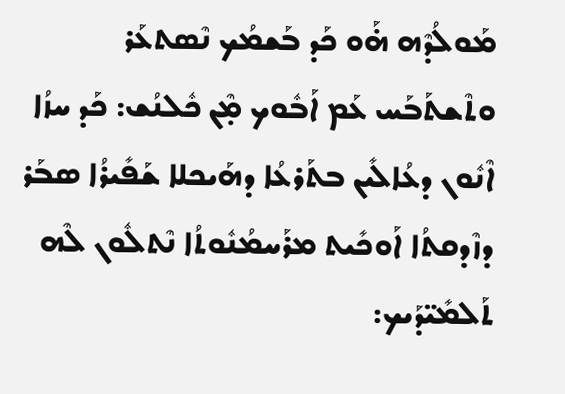ܡܰܘܠܳܕܶܗ ܗ̇ܰܘ ܟܰܕ ܒܰܫܡܳܟ ܢܶܣܬܥܰܪ ܘܬܶܫܬܰܒܰܚ ܥܰܡ ܐܰܒܽܘܟ ܡ̣ܶܢ ܟܽܠܢܳܫ: ܟܰܕ ܚܙܳܐ ܐܶܢܽܘܢ ܕܥܳܐܠܺܝܢ ܒܬܰܪܥܳܐ ܕܗܰܝܟܠܐ ܫܰܦܺܝܪܳܐ ܣܒܰܪ ܕܙܶܕܩܬܳܐ ܐܰܘܟܺܝܬ ܡܪܰܚܡܳܢܽܘܬܳܐ ܢܶܬܠܽܘܢ ܠܶܗ ܬܰܠܡܺܝ̈ܕܰܝܟ: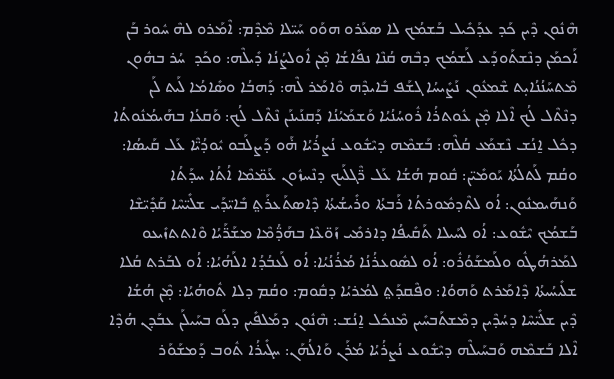ܗܶܢܽܘܢ ܕܶܝܢ ܟܰܕ ܥܕܰܟܺܝܠ ܒܰܫܡܳܟ ܠܐ ܣܥܰܪܘ ܗܘܰܘ ܚܰܝ̈ܠܐ ܡܶܕܶܡ: ܐܶܡܰܪܘ ܠܗܶ ܚܽܘܪ ܒܰܢ ܐܰܟܡܰܢ ܕܢܶܫܬܰܘܕܰܥ ܠܰܫܡܳܟ ܕܒܶܗ ܩܳܢܶܐ ܢܦܺܐܫܳܐ ܡ̣ܶܢ ܐܽܘܠܨܳܢܳܐ ܕܺܝܠܶܗ: ܘܟܰܕ  ܚܳܪ ܒܗܽܘܢ ܡܶܬܚܰܢܳܢܳܐܝ̣ܬ ܫܶܡܥܽܘܢ ܢܰܨܺܝܚܳܐ ܓܫܰܦ ܒܺܐܝܕܶܗ ܘܶܐܡܰܪ ܠܶܗ: ܕܰܗܒܳܐ ܘܣܺܐܡܳܐ ܠܰܝܬ ܠܰܢ ܕܢܶܬܶܠ ܠܳܟ ܐܶܠܐ ܡ̣ܶܢ ܥܽܘܬܪܳܐ ܪܽܘܚܳܢܳܝܳܐ ܘܰܫܡܰܝܳܢܳܐ ܕܰܩܢܰܝܢܰܢ ܢܶܬܶܠ ܠܳܟ: ܘܰܩܥܳܐ ܒܗܰܝܡܳܢܽܘܬܳܐ ܕܟܽܠ ܐ̱ܢܳܫ ܢܶܫܡܰܥ ܩܳܠܶܗ: ܒܰܫܡܶܗ ܕܝܶܫܽܘܥ ܢܳܨܪܳܝܳܐ ܗ̇ܰܘ ܕܰܨܠܰܒܘ ܝܽܘܕܳܝ̈ܶܐ ܥܰܠ ܩܰܝܣܳܐ: ܘܩܳܡ ܠܰܬܠܳܬܳܐ ܝܰܘܡܺܝ̈ܢ: ܩܽܘܡ ܗܳܫܳܐ ܥܰܠ ܪ̈ܶܓܠܰܝܟ ܕܢܶܚܙܽܘܢ ܥܰܡ̈ܡܶܐ ܐܳܬܳܐ ܚܕܰܬܳܐ ܘܰܢܗܰܝܡܢܽܘܢ: ܐܳܘ ܠܬܶܕܡܽܘܪܬܳܐ ܪܰܒܬܳܐ ܘܪܺܝܫܳܝܬܳܐ ܕܶܐܣܬܰܥܪܰܬ݀ ܒܺܐܝ̈ܕܰܝ ܫܠܺܝ̈ܚܶܐ ܩܰܕܺܝ̈ܫܶܐ ܒܰܫܡܳܟ ܝܶܫܽܘܥ: ܐܳܘ ܠܚܰܝܠܐ ܬܰܩܺܝܦܳܐ ܕܐܪܡܺܝ ܙܰܘ̈ܥܶܐ ܒܗܰܕ̈ܳܡܶܐ ܡܫܰܪ̈ܰܝܳܐ ܘܶܐܬܬܙܺܝܥܘ ܠܡܰܪܗܳܛܽܘ ܘܠܰܡܫܰܘܳܪܽܘ: ܐܳܘ ܠܣܽܘܥܪܳܢܳܐ ܡܳܪܳܢܳܝܳܐ: ܐܳܘ ܠܰܥܒܳܕܳܐ ܐܠܰܗܳܝܳܐ: ܐܳܘ ܠܒܰܪܬ ܩܳܠܐ ܫܠܺܝܚܳܝܬܳܐ ܕܶܐܡܰܪܬ ܘܰܗܘܳܐ: ܘܦܶܩܕܰܬ݀ ܠܡܳܪܝܳܐ ܕܩܽܘܡ: ܘܩܳܡ ܕܠܐ ܬܽܘܗܳܝܳܐ: ܡ̣ܶܢ ܗܳܫܳܐ ܕܶܝܢ ܫܠܺܝ̈ܚܶܐ ܕܚܳܕܶܝܢ ܕܡܶܫܬܰܒܚܺܝܢ ܡܶܢܟܽܠ ܐ̱ܢܳܫ: ܗܶܢܽܘܢ ܕܡܰܠܦܺܝܢ ܕܠܰܘ ܒܚܰܝܠܰܢ ܥܒܰܕܢ ܗܳܕܶܐ ܐܶܠܐ ܒܰܫܡܶܗ ܘܰܒܚܰܝܠܶܗ ܕܝܶܫܽܘܥ ܢܳܨܪܳܝܳܐ ܡܳܪܰܢ ܘܰܐܠܳܗܰܢ: ܚܓܺܝܪܳܐ ܬܽܘܒ ܕܰܡܫܰܘܰܪ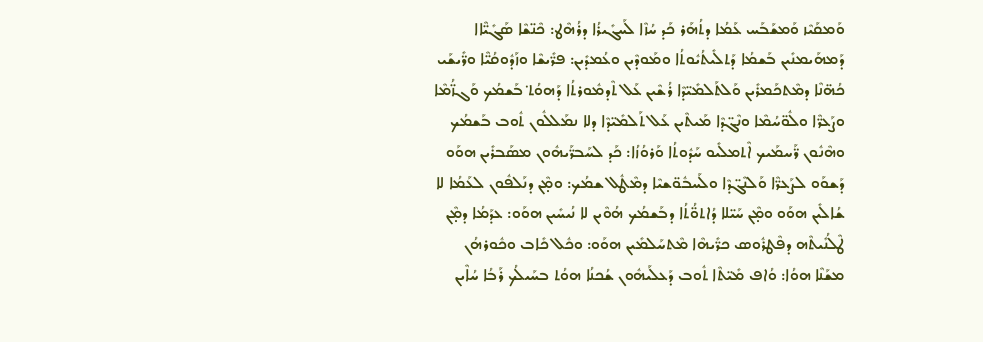ܘܰܡܩܰܝܶܙ ܘܰܡܫܰܒܰܚ ܥܰܡܳܐ ܕܬܳܗܰܪ ܟܰܕ ܚܳܙܶܐ ܠܰܚܓܺܝܪܳܐ ܕܪܳܗܶܛ: ܟܶܢ̈ܫܶܐ ܣܰܓܺܝ̈ܶܐܐ ܕܰܡܗܰܝܡܢܺܝܢ ܒܰܫܡܳܐ ܕܰܬܠܺܝܬܳܝܽܘܬܳܐ ܘܡܰܘܕܶܝܢ ܘܥܳܡܕܺܝܢ: ܦܪ̈ܺܝܫܶܐ ܘܙܰܕܽܘܩܳܝ̈ܶܐ ܘܪ̈ܺܝܫܰܝ ܟܳܗ̈ܢܶܐ ܕܡܶܬܟܰܡܪܺܝܢ ܘܰܠܬܰܠܡܺܝ̈ܕܶܐ ܪܳܫܶܝܢ ܥܰܠ ܬܶܕܡܽܘܪܬܳܐ ܕܰܗܘܳܬ݀ ܒܰܫܡܳܟ ܘܰܓܙ̈ܳܡܶܐ ܘܨܰܥܪ̈ܶܐ ܘܠܽܘ̈ܚܳܡܶܐ ܘܢܶܓ̈ܕܶܐ ܡܰܝܬܶܝܢ ܥܰܠ ܬܰܠܡܺܝ̈ܕܶܐ ܕܠܐ ܢܡܰܠܠܽܘܢ ܬܽܘܒ ܒܰܫܡܳܟ ܘܗܶܢܽܘܢ ܪ̈ܰܚܡܰܝܟ ܐܶܬܡܠܺܝܘ ܚܰܕܽܘܬܳܐ ܘܰܪܘܳܙܳܐ: ܟܰܕ ܠܚܰܒܪ̈ܰܝܗܽܘܢ ܡܣܰܒܪܺܝܢ ܗܘܰܘ ܕܰܫܘܰܘ ܠܨܰܥܪ̈ܶܐ ܘܰܠܢܶܓ̈ܕܶܐ ܘܠܰܚܒܽܘ̈ܫܝܶܐ ܕܡܶܛܽܠ ܫܡܳܟ: ܘܡ̣ܶܢ ܕܢܰܠܦܽܘܢ ܠܥܰܡܳܐ ܠܐ ܫܳܐܠܺܝܢ ܗܘܰܘ ܘܡ̣ܶܢ ܚܰܝ̈ܠܐ ܕܳܐܬܘ̈ܳܬܳܐ ܕܒܰܫܡܳܟ ܗܳܘܶܝܢ ܠܐ ܢܳܝܚܺܝܢ ܗܘܰܘ: ܥܕܰܡܳܐ ܕܡ̣ܶܢ ܛܶܠܳܢܺܝܬܶܗ ܕܦܶܛܪܽܘܣ ܟܪ̈ܺܝܗܶܐ ܡܶܬܚܰܠܡܺܝܢ ܗܘܰܘ: ܘܟܽܠ ܟܺܐܒ ܘܟܽܘܪܗܳܢ ܡܫܰܢܶܐ ܗܘܳܐ: ܘܳܐܦ ܡܺܝ̈ܬܶܐ ܬܽܘܒ ܕܰܥܠܰܝܗܽܘܢ ܫܳܟܢܳܐ ܗܘܳܬ ܒܚܰܝܠܳܟ ܪܰܒܳܐ ܚܳܐܶܝܢ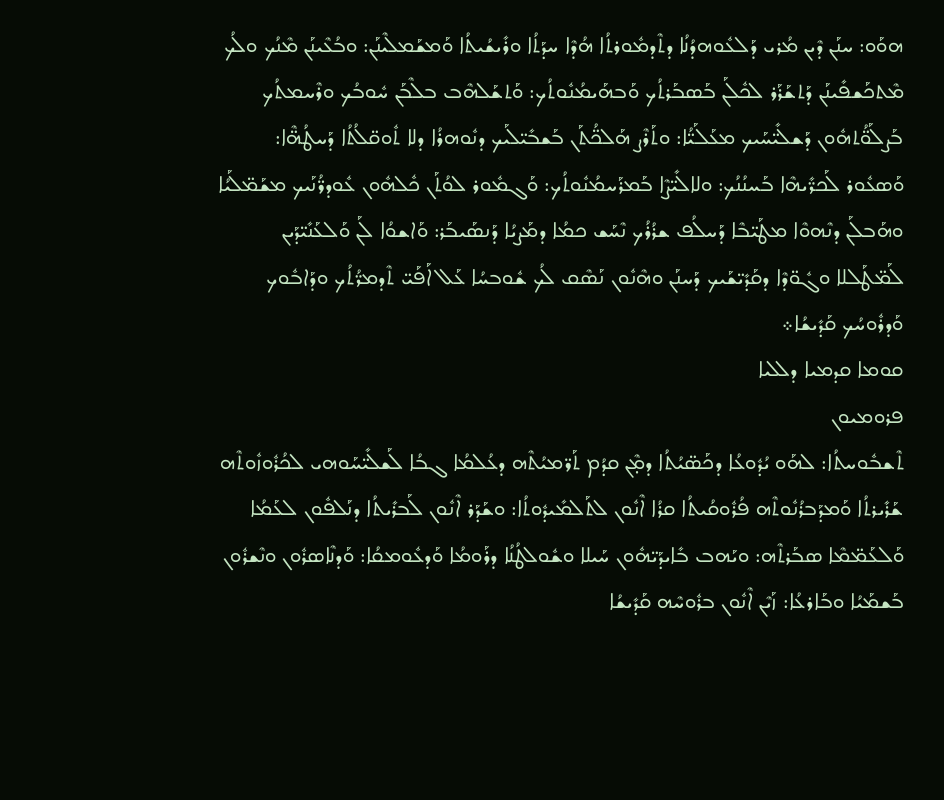ܗܘܰܘ: ܚܢܰܢ ܕܶܝܢ ܡܳܪܝ ܕܰܠܥܽܘܗܕܳܢܳܐ ܕܬܶܕܡܽܘܪܬܳܐ ܗܳܕܶܐ ܚܕܰܬܳܐ ܘܪܺܝܫܳܝܬܳܐ ܘܰܡܫܰܡܠܶܝܢܰܢ: ܘܒܳܥܶܝܢܰܢ ܡܶܢܳܟ ܘܠܳܟ ܡܶܬܟܰܫܦܺܝܢܰܢ ܕܰܬܫܰܪܰܪ ܠܟܽܠܰܢ ܒܰܣܒܰܪܬܳܟ ܘܰܒܗܰܝܡܳܢܽܘܬܳܟ: ܘܰܬܫܰܠܗܶܒ ܒܠܶܒܰܢ ܚܽܘܒܳܟ ܘܪܶܚܡܬܳܟ ܒܰܨܠܰܘ̈ܳܬܗܽܘܢ ܕܰܫܠܺܝ̈ܚܰܝܟ ܡܥܰܠܰܝ̈ܳܐ: ܘܬܰܪܶܨ ܗܰܠܟ̈ܳܬܰܢ ܒܰܫܒܺܝ̈ܠܰܝܟ ܕܢܽܘܗܪܳܐ ܕܠܐ ܬܽܘܩ̈ܠܳܬܳܐ ܕܰܚܛܳܗ̈ܶܐ: ܘܰܣܥܽܘܪ ܠܰܟܪ̈ܺܝܗܶܐ ܒܰܚܢܳܢܳܟ: ܘܠܐܠܺܝ̈ܨܶܐ ܒܰܡܪܰܚܡܳܢܽܘܬܳܟ: ܘܰܓܡܽܘܪ ܠܘܳܬܰܢ ܟܽܠܗܽܘܢ ܥܽܘܕܪ̈ܳܢܰܝܟ ܡܫܰܡ̈ܠܰܝܳܐ ܘܗܰܒܠܰܢ ܕܢܶܗܘܶܐ ܡܛܰܝ̈ܒܶܐ ܕܰܚܠܳܦ ܫܪܳܪܳܟ ܢܶܚܰܫ ܟܡܳܐ ܕܡܰܨܝܳܐ ܕܰܢܣܰܝܒܰܪ: ܘܰܐܫܘܳܐ ܠܰܢ ܘܰܠܥܰܢܺܝ̈ܕܰܝܢ ܠܰܡ̈ܛܰܠܠܐ ܘܓܽܘ̈ܕܶܐ ܕܩܰܕܺܝ̈ܫܰܝܟ ܕܰܚܢܰܢ ܘܗܶܢܽܘܢ ܢܰܣܶܩ ܠܳܟ ܫܽܘܒܚܳܐ ܥܰܠ ܐܰܦܰܝ̈ ܬܶܕܡܪ̈ܳܬܳܟ ܘܕܰܐܒܽܘܟ ܘܰܕܪܽܘܚܳܟ ܩܰܕܺܝܫܳܐ܀
ܩܘܡܐ ܩܕܡܝܐ ܕܠܠܝܐ
ܦܪܘܡܝܘܢ
ܬܶܫܒܽܘܚܬܳܐ: ܠܗܰܘ ܝܳܕܽܘܥܳܐ ܕܟܰܣ̈ܝܳܬܳܐ ܕܡ̣ܶܢ ܩܕܳܡ ܬܰܪ̈ܡܝܳܬܶܗ ܕܥܳܠܡܳܐ ܓܒܳܐ ܠܰܫܠܺܝ̈ܚܰܘܗܝ ܠܟܳܪܽܘܙܽܘܬܶܗ ܫܰܪܺܝܪܬܳܐ ܘܰܡܕܰܒܪܳܢܽܘܬܶܗ ܦܳܪܽܘܩܳܝܬܳܐ ܩܪܳܐ ܐܶܢܽܘܢ ܠܬܰܠܡܺܝܕܽܘܬܳܐ: ܘܫܰܕܰܪ ܐܶܢܽܘܢ ܠܰܒܪܺܝܬܳܐ ܕܢܰܠܦܽܘܢ ܠܥܰܡܳܐ ܘܰܠܥܰܡ̈ܡܶܐ ܣܒܰܪܬܶܗ: ܘܝܰܗܒ ܒܺܐܝܕܰܝ̈ܗܽܘܢ ܚܰܝܠܐ ܘܫܽܘܠܛܳܢܳܐ ܕܪܰܘܡܳܐ ܘܰܕܥܽܘܡܩܳܐ: ܘܰܕܢܶܐܣܪܽܘܢ ܘܢܶܫܪܽܘܢ ܒܰܫܡܰܝܳܐ ܘܒܰܐܪܥܳܐ: ܙܰܝܶܢ ܐܶܢܽܘܢ ܒܪܽܘܚܶܗ ܩܰܕܺܝܫܳܐ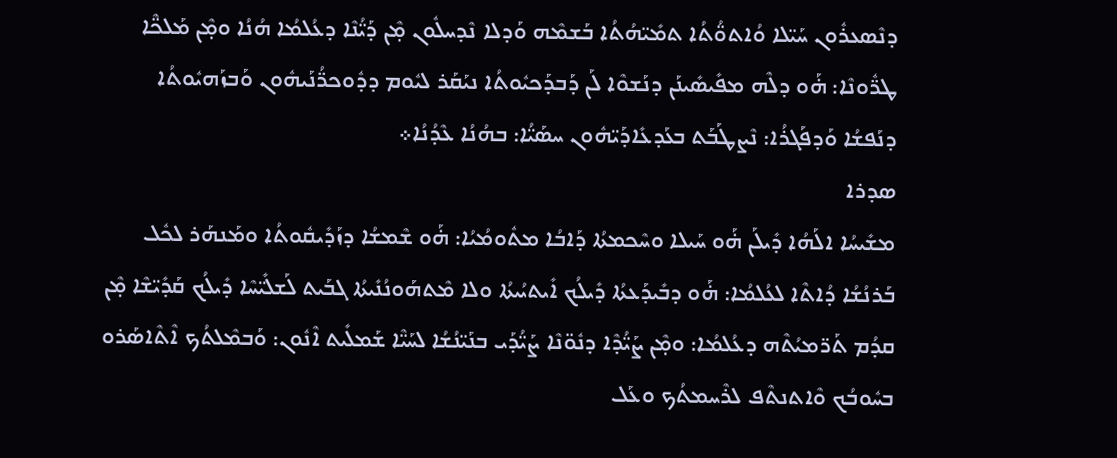ܕܢܶܣܥܪܽܘܢ ܚܰܝ̈ܠܐ ܘܳܐܬܘ̈ܳܬܳܐ ܬܡܺܝ̈ܗܳܬܳܐ ܒܰܫܡܶܗ ܘܰܕܠܐ ܢܶܕܚܠܽܘܢ ܡ̣ܶܢ ܕܰܝ̈ܳܢܶܐ ܕܥܳܠܡܳܐ ܗܳܢܳܐ ܘܡ̣ܶܢ ܡܰܠܟ̈ܶܐ ܛܪ̈ܽܘܢܶܐ: ܗ̇ܰܘ ܕܠܶܗ ܡܦܺܝܣܺܝܢܰܢ ܕܢܰܫܘܶܐ ܠܰܢ ܕܰܒܕܰܟܝܽܘܬܳܐ ܢܝܰܩܰܪ ܠܝܽܘܡ ܕܕܽܘܟܪ̈ܳܢܰܝܗܽܘܢ ܘܰܒܙܰܗܝܽܘܬܳܐ ܕܢܰܦܫܳܐ ܘܰܕܦܰܓܪܳܐ: ܢܶܨܛܰܒܰܬ ܒܥܰܕܥܺܐܕܰܝ̈ܗܽܘܢ ܚܣܰܝ̈ܳܐ: ܒܗܳܢܳܐ ܥܶܕܳܢܳܐ܀
ܣܕܪܐ
ܡܫܺܝܚܳܐ ܐܠܰܗܳܐ ܕܺܝܠܰܢ ܗ̇ܰܘ ܚܰܝܠܐ ܘܚܶܟܡܬܳܐ ܕܰܐܒܳܐ ܡܬܽܘܡܳܝܳܐ: ܗ̇ܰܘ ܫܶܡܫܳܐ ܕܙܰܕܺܝܩܽܘܬܳܐ ܘܡܰܢܗܰܪ ܠܟܽܠ ܒܰܪܢܳܫܳܐ ܕܳܐܬܶܐ ܠܥܳܠܡܳܐ: ܗ̇ܰܘ ܕܒܺܝܕܰܥܬܳܐ ܕܺܝܠܳܟ ܐܺܝܬܝܳܝܬܳܐ ܘܠܐ ܡܶܬܗܰܘܢܳܢܺܝܬܳܐ ܓܒܰܝܬ ܠܰܫܠܺܝ̈ܚܶܐ ܕܺܝܠܳܟ ܩܰܕܺܝ̈ܫܶܐ ܡ̣ܶܢ ܩܕܳܡ ܬܰܪ̈ܡܝܳܬܶܗ ܕܥܳܠܡܳܐ: ܘܡ̣ܶܢ ܨܰܝ̈ܳܕܶܐ ܕܢܽܘ̈ܢܶܐ ܨܰܝ̈ܳܕܰܝ ܒܢܰܝ̈ܢܳܫܳܐ ܠܚܰܝ̈ܶܐ ܫܰܡܠܺܝܬ ܐܶܢܽܘܢ: ܘܰܒܡܶܠܬܳܟ ܐܶܬܶܐܣܰܪܘ ܒܚܽܘܒܳܟ ܘܶܐܬܢܬܶܦ ܠܪܶܚܡܬܳܟ ܘܥܰܠ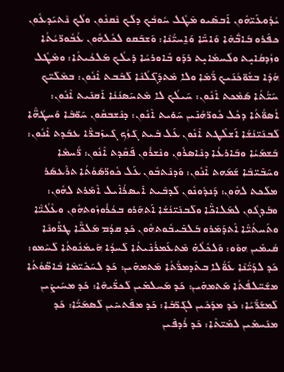ܝܳܕܽܘܥܰܝ̈ܗܽܘܢ ܐܰܒܣܺܝܘ ܡܶܛܽܠ ܚܽܘܒܳܟ ܕܠܳܟ ܢܶܩܢܽܘܢ ܘܠܳܟ ܢܶܬܝܰܕܥܽܘܢ ܟܦܰܪܘ ܒܰܐܒ̈ܳܗܶܐ ܘܰܐܚ̈ܶܐ ܘܰܐ̱ܚܝ̈ܳܢܶܐ: ܘܰܫܒܰܩܘ ܠܟܽܠܗܽܘܢ ܥܳܒܽܘܪ̈ܝܳܬܳܐ ܘܙܳܕܩܳܐܝ̣ܬ ܘܠܳܚܡܳܐܝ̣ܬ ܪܕܰܘ ܒܽܐܘܪܚܳܐ ܕܺܝܠܳܟ ܡܰܠܟܳܝܬܳܐ: ܘܡܶܛܽܠ ܗܳܕܶܐ ܒܫܽܘ̈ܟܳܢܰܝܟ ܪ̈ܳܡܶܐ ܘܠܐ ܡܶܬܕܰܓ̈ܠܳܢܶܐ ܠܰܒܶܒܬ ܐܶܢܽܘܢ: ܒܡܶܠܰܝ̈ܟ ܚܰܝ̈ܳܬܳܐ ܣܰܡܶܟܬ ܐܶܢܽܘܢ: ܚܰܝܠܳܟ ܠܐ ܡܶܬܚܰܣܢܳܢܳܐ ܐܰܩܢܰܝܬ ܐܶܢܽܘܢ: ܐܳܣܘ̈ܳܬܳܐ ܕܟܽܠ ܟܽܘܪ̈ܗܳܢܺܝܢ ܚܰܘܺܝܬ ܐܶܢܽܘܢ: ܕܢܶܫܒܩܽܘܢ ܚܰܘ̈ܒܶܐ ܘܰܚܛܳܗ̈ܶܐ ܠܰܒܢܰܝ̈ܢܳܫܳܐ ܐܰܫܠܶܛܬ ܐܶܢܽܘܢ ܥܰܠ ܒܶܝܬ ܓܰܙܳܟ ܓܺܝܙܰܒܪ̈ܶܐ ܥܒܰܕܬ ܐܶܢܽܘܢ: ܒܰܫܡܰܝܳܐ ܘܒܰܐܪܥܳܐ ܕܢܶܐܣܪܽܘܢ ܘܢܶܫܪܽܘܢ ܦܰܩܶܕܬ ܐܶܢܽܘܢ: ܪ̈ܳܚܡܶܐ ܘܚܰܒܺܝ̈ܒܶܐ ܫܰܡܰܗܬ ܐܶܢܽܘܢ: ܘܰܕܢܶܬܒܽܘܢ ܥܰܠ ܟܽܘܪ̈ܣܰܘܳܬܳܐ ܬܪܶܥܣܰܪ ܡܠܰܟܬ ܠܗܽܘܢ: ܕܰܢܕܽܘܢܽܘܢ ܠܰܕܒܶܝܬ ܐܺܝܣܪܳܐܶܝܠ ܐܶܡܰܪܬ ܠܗܽܘܢ: ܘܒܰܕܓܽܘܢ ܠܡܰܠܐܟ̈ܶܐ ܘܠܰܒܢܰܝ̈ܢܳܫܳܐ ܐܰܬܗܰܪܘ ܒܟܳܪܽܘܙܽܘܬܗܽܘܢ ܘܥܶܠܳܝ̈ܶܐ ܘܬܰܚܬܳܝ̈ܶܐ ܐܶܬܕܰܡܰܪܘ ܒܰܠܒܺܝܒܽܘܬܗܽܘܢ ܟܰܕ ܩܕܳܡ ܡܰܠܟ̈ܶܐ ܛܪ̈ܽܘܢܶܐ ܩܳܝܡܺܝܢ ܗܘܰܘ: ܘܰܠܟܽܠܳܗ̇ ܡܶܬܥܰܡܪܳܢܺܝܬܳܐ ܠܰܚܕܳܐ ܗܰܝܡܳܢܽܘܬܳܐ ܠܰܚܶܡܘ: ܟܰܕ ܠܕܰܝ̈ܳܢܶܐ ܥܰܘ̈ܳܠܐ ܒܬܶܕܡܪ̈ܳܬܳܐ ܡܰܬܡܗܺܝܢ: ܟܰܕ ܠܚܰܟܺܝ̈ܡܶܐ ܒܳܐܣ̈ܘܳܬܳܐ ܡܫܰܚ̈ܠܦܳܬܳܐ ܡܰܬܡܗܺܝܢ: ܟܰܕ ܡܰܚܠܡܺܝܢ ܠܰܟܪ̈ܺܝܗܶܐ: ܟܰܕ ܡܚܰܝܨܺܝܢ ܠܰܡܫܰܪ̈ܰܝܳܐ: ܟܰܕ ܡܕܰܟܶܝܢ ܠܓܰܪ̈ܒܶܐ: ܟܰܕ ܡܦܰܬܚܺܝܢ ܠܰܣܡܰܝ̈ܳܐ: ܟܰܕ ܡܢܰܚܡܺܝܢ ܠܡܺܝ̈ܬܶܐ: ܟܰܕ ܪܳܕܦܺܝܢ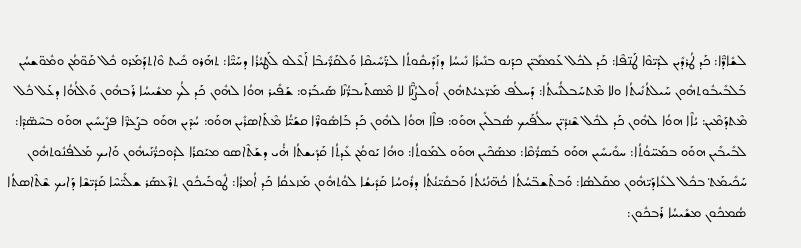ܠܫܺܐܕ̈ܶܐ: ܟܰܕ ܛܳܪܕܺܝܢ ܠܕܰܝ̈ܘܶܐ ܛܰܢ̈ܦܶܐ: ܟܰܕ ܠܟܽܠ ܥܰܡܡܺܝ̈ܢ ܟܕܰܢܘ ܒܢܺܝܪܳܐ ܢܺܝܚܳܐ ܕܙܰܕܺܝܩܽܘܬܳܐ ܠܪ̈ܰܚܺܝܩܶܐ ܘܰܠܩܰܪ̈ܺܝܒܶܐ ܐܰܥܶܠܘ ܠܰܛܝܳܪܳܐ ܕܚܰܝ̈ܶܐ: ܬܗܰܪܘ ܟܺܝܬ ܘܶܐܬܕܰܡܰܪܘ ܟܽܠ ܩܰܘ̈ܡܳܢ ܘܡܽܘ̈ܫܚܳܢ ܒܰܠܒܺܝܒܽܘܬܗܽܘܢ ܚܰܝܠܬܳܢܺܝܬܳܐ ܘܠܐ ܡܶܬܚܰܒܠܳܢܺܝܬܳܐ: ܕܰܚܠܳܦ ܡܰܪ̈ܥܝܳܬܗܽܘܢ ܐܽܘܠܨܳܢ̈ܶܐ ܠܐ ܡܶܣܬܰܝܒܪ̈ܳܢܶܐ ܣܰܝܒܰܪܘ: ܫܰܦܺܝܪ ܗܘܳܐ ܠܗܽܘܢ ܟܰܕ ܠܳܟ ܡܫܺܝܚܳܐ ܪܰܒܗܽܘܢ ܘܰܐܠܳܗܳܐ ܕܥܰܠ ܟܽܠ ܡܶܬܕܰܡܶܝܢ: ܝܳܐܶܐ ܗܘܳܐ ܠܗܽܘܢ ܟܰܕ ܠܟܽܠ ܫܶܢܕܺܝ̈ܢ ܚܠܳܦܰܝܟ ܣܳܒܠܺܝܢ ܗܘܰܘ: ܦܐܶܐ ܗܘܳܐ ܠܗܽܘܢ ܟܰܕ ܒܰܐܣܽܘܪ̈ܶܐ ܩܫܰܝ̈ܳܐ ܡܶܬܰܐܣܪܺܝܢ ܗܘܰܘ: ܚܳܕܶܝܢ ܗܘܰܘ ܒܨܰܥܪ̈ܶܐ ܦܨܺܝܚܺܝܢ ܗܘܰܘ ܒܚܶܣ̈ܕܶܐ: ܠܒܺܝܒܺܝܢ ܗܘܰܘ ܒܡܰܚ̈ܘܳܬܳܐ: ܚܘܺܝܚܺܝܢ ܗܘܰܘ ܒܰܣܪ̈ܳܩܶܐ: ܡܣܰܟܶܝܢ ܗܘܰܘ ܠܡܰܘܬܳܐ: ܘܗܳܐ ܝܰܘܡܳܢ ܥܺܕܬܳܐ ܩܰܕܺܝܫܬܳܐ ܗ̇ܳܝ ܕܫܰܬܶܐܣܘ ܡܝܰܩܪܳܐ ܠܕܽܘܟܪ̈ܳܢܰܝܗܽܘܢ ܘܰܐܝܟ ܡܰܠܦܳܢܽܘܬܗܽܘܢ ܚܰܟܺܝܡܰܬ݀ ܒܟܽܠ ܠܥܺܐܕܰܝ̈ܗܽܘܢ ܡܩܰܠܣܳܐ: ܘܰܒܬܶܫܒ̈ܚܳܬܳܐ ܟܳܗ̈ܢܳܝܳܬܳܐ ܘܰܒܩܺܝ̈ܢܳܬܳܐ ܕܪܽܘܚܳܐ ܩܰܕܺܝܫܳܐ ܠܘܳܬܗܽܘܢ ܡܰܙܥܩܳܐ ܟܰܕ ܐܳܡܪܳܐ: ܛܽܘܒܰܝܟܽܘܢ ܬܪܶܥܣܰܪ ܫܠܺܝ̈ܚܶܐ ܩܰܕܺܝ̈ܫܶܐ ܕܰܐܝܟ ܫܶܬܶܐܣܬܳܐ ܣܳܡܟܽܘܢ ܡܫܺܝܚܳܐ ܪܰܒܟܽܘܢ: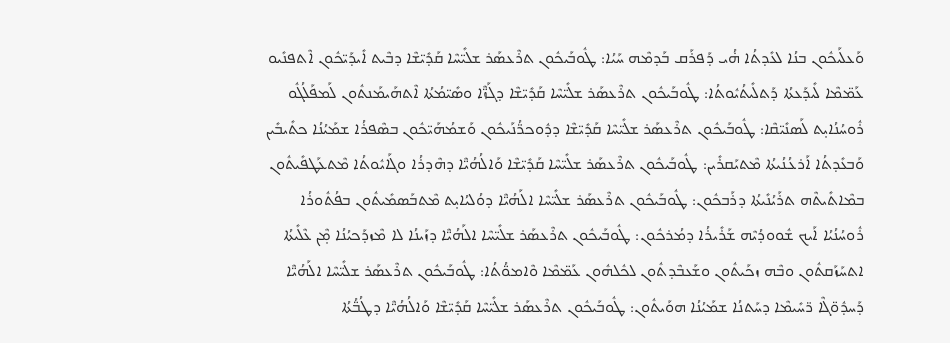ܘܰܥܠܰܝܟܽܘܢ ܒܢܳܐ ܠܥܺܕܬܳܐ ܗ̇ܳܝ ܕܰܦܪܰܩ ܒܰܕܡܶܗ ܚܰܝܳܐ: ܛܽܘܒܰܝܟܽܘܢ ܬܪܶܥܣܰܪ ܫܠܺܝ̈ܚܶܐ ܩܰܕܺܝ̈ܫܶܐ ܕܒܶܝܬ ܐܺܝܕܰܝ̈ܟܽܘܢ ܐܶܬܦܢܺܝܘ ܥܰܡ̈ܡܶܐ ܠܺܝܕܰܥܬܳܐ ܕܰܬܠܺܝܬܳܝܽܘܬܳܐ: ܛܽܘܒܰܝܟܽܘܢ ܬܪܶܥܣܰܪ ܫܠܺܝ̈ܚܶܐ ܩܰܕܺܝ̈ܫܶܐ ܕܓܰܙ̈ܶܐ ܘܣܺܝ̈ܡܳܬܳܐ ܐܶܬܗܰܝܡܰܢܬܽܘܢ ܠܰܡܦܰܠܳܓܽܘ ܪܽܘܚܳܢܳܐܝ̣ܬ ܠܰܣܢܺܝ̈ܩܶܐ: ܛܽܘܒܰܝܟܽܘܢ ܬܪܶܥܣܰܪ ܫܠܺܝ̈ܚܶܐ ܩܰܕܺܝ̈ܫܶܐ ܕܕܽܘܟܪ̈ܳܢܰܝܟܽܘܢ ܘܰܫܡܳܗܰܝ̈ܟܽܘܢ ܒܣܶܦܪܳܐ ܫܡܰܝܳܢܳܐ ܟܬܺܝܒܺܝܢ ܘܰܒܥܺܕܬܳܐ ܐܰܪܥܳܢܳܝܬܳܐ ܡܶܬܝܰܩܪܺܝܢ: ܛܽܘܒܰܝܟܽܘܢ ܬܪܶܥܣܰܪ ܫܠܺܝ̈ܚܶܐ ܩܰܕܺܝ̈ܫܶܐ ܘܰܐܠܳܗܳܝ̈ܶܐ ܕܗܶܕܪܳܐ ܘܓܰܐܝܽܘܬܳܐ ܡܶܬܥܰܛܦܺܝܬܽܘܢ ܒܡܶܐܬܺܝܬܶܗ ܬܪܰܝܳܢܺܝܬܳܐ ܕܪܰܒܟܽܘܢ: ܛܽܘܒܰܝܟܽܘܢ ܬܪܶܥܣܰܪ ܫܠܺܝ̈ܚܶܐ ܐܠܰܗܳܝ̈ܶܐ ܕܘܳܠܝܳܐܝ̣ܬ ܡܶܬܒܰܣܡܺܝܬܽܘܢ ܒܦܳܬܽܘܪܳܐ ܪܽܘܚܳܢܳܝܳܐ ܐܰܝܟ ܫܽܘܘܕܳܝܶܗ ܫܰܪܺܝܪܳܐ ܕܡܳܪܟܽܘܢ: ܛܽܘܒܰܝܟܽܘܢ ܬܪܶܥܣܰܪ ܫܠܺܝ̈ܚܶܐ ܐܠܰܗܳܝ̈ܶܐ ܕܙܰܝܢܳܐ ܠܐ ܡܶܙܕܰܟܝܳܢܳܐ ܡ̣ܶܢ ܥܶܠܺܝܬܳܐ ܐܬܚܰܙܰܩܬܽܘܢ ܘܒܶܗ ܙܟܰܝܬܽܘܢ ܘܫܰܥܒܶܕܬܽܘܢ ܠܟܽܠܗܽܘܢ ܥܰܡ̈ܡܶܐ ܘܶܐܡܘ̈ܳܬܳܐ: ܛܽܘܒܰܝܟܽܘܢ ܬܪܶܥܣܰܪ ܫܠܺܝ̈ܚܶܐ ܐܠܰܗܳܝ̈ܶܐ ܕܰܚܕܽܘ̈ܓܶܐ ܪ̈ܚܺܝܡܶܐ ܕܚܰܬܢܳܐ ܫܡܰܝܳܢܳܐ ܗܘܰܝܬܽܘܢ: ܛܽܘܒܰܝܟܽܘܢ ܬܪܶܥܣܰܪ ܫܠܺܝ̈ܚܶܐ ܩܰܕܺܝ̈ܫܶܐ ܘܰܐܠܳܗܳܝ̈ܶܐ ܕܛܳܒ̈ܳܬܳܐ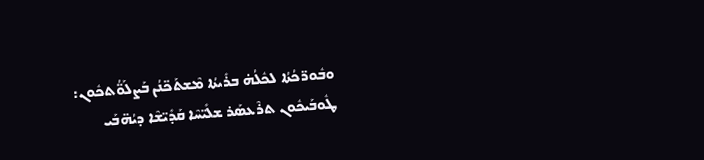ܘܒܽܘܪ̈ܟܳܬܳܐ ܠܟܽܠܳܗ̇ ܒܪܺܝܬܳܐ ܡܶܫܬܰܟ̈ܢܳܢ ܒܰܨܠܰܘ̈ܳܬܟܽܘܢ: ܛܽܘܒܰܝܟܽܘܢ ܬܪܶܥܣܰܪ ܫܠܺܝ̈ܚܶܐ ܩܰܕܺܝ̈ܫܶܐ ܕܝܳܗ̈ܒܰܝ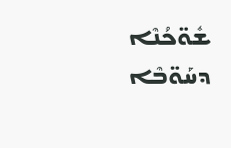ܫܽܘ̈ܟܳܢܶܐ ܕܚܰܘ̈ܒܶܐ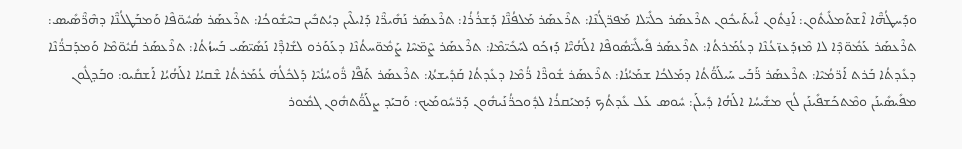ܘܕܰܚܛܳܗ̈ܶܐ ܐܶܫܬܰܡܠܺܝܬܽܘܢ: ܐܰܢ̱ܬܽܘܢ ܐܺܝܬܰܝܟܽܘܢ ܬܪܶܥܣܰܪ ܟܠܺܝ̈ܠܐ ܡܰܦܪ̈ܓܳܢܶܐ: ܬܪܶܥܣܰܪ ܡܰܠܦܳܢ̈ܶܐ ܕܰܫܪܳܪܳܐ: ܬܪܶܥܣܰܪ ܢܰܗܺܝܪ̈ܶܐ ܕܰܐܝܠܶܝܢ ܕܝܳܬܒܺܝܢ ܒܚܶܫܽܘܟܳܐ: ܬܪܶܥܣܰܪ ܣܳܚܽܘ̈ܦܶܐ ܘܰܡܒܰܛܠܳܢ̈ܶܐ ܕܗܶܪ̈ܶܣܺܝܣ: ܬܪܶܥܣܰܪ ܥܰܡܽܘ̈ܕܶܐ ܠܐ ܡܶܙܕܰܥܙ̈ܥܳܢܶܐ ܕܥܳܡܰܪܬܳܐ: ܬܪܶܥܣܰܪ ܦܺܝܠܺܝ̈ܣܽܘܦܶܐ ܐܠܰܗܳܝ̈ܶܐ ܕܰܙܟܰܘ ܠܚܰܟܺܝ̈ܡܶܐ: ܬܪܶܥܣܰܪ ܨܶܡ̈ܚܶܐ ܨܰܡܽܘ̈ܚܬܳܢܶܐ ܕܥܰܘܰܪܘ ܠܫܺܐܕ̈ܶܐ ܢܰܣܺܝ̈ܣܰܝ ܒܰܚܙܳܬܳܐ: ܬܪܶܥܣܰܪ ܩܳܝܽܘ̈ܡܶܐ ܘܰܡܕܰܒܪ̈ܳܢܶܐ ܕܥܺܕܬܳܐ ܒܰܪܬ ܐܰܪ̈ܡܳܝܶܐ: ܬܪܶܥܣܰܪ ܪ̈ܰܒܰܝ ܚܰܝܠܰܘ̈ܳܬܳܐ ܕܡܰܠܟܳܐ ܫܡܰܝܳܢܳܐ: ܬܪܶܥܣܰܪ ܫܽܘܪ̈ܶܐ ܪ̈ܳܡܶܐ ܕܥܺܕܬܳܐ ܩܰܕܺܝܫܬܳܐ: ܬܪܶܥܣܰܪ ܬܰܦ̈ܶܐ ܪ̈ܽܘܚܳܢܳܝܶܐ ܕܰܠܟܽܠܳܗ̇ ܥܳܡܰܪܬܳܐ ܫܶܩܝܳܐ ܐܠܰܗܳܝܳܐ ܐܰܫܩܺܝܘ: ܘܒܰܕܓܽܘܢ ܡܦܺܝܣܺܝܢܰܢ ܘܡܶܬܟܰܫܦܺܝܢܰܢ ܠܳܟ ܡܫܺܝܚܳܐ ܐܠܰܗܳܐ ܕܺܝܠܰܢ: ܚܽܘܣ ܥܰܠ ܥܺܕܬܳܟ ܕܰܡܝܰܩܪܳܐ ܠܕܽܘܟܪ̈ܳܢܰܝܗܽܘܢ ܕܰܪ̈ܚܽܘܡܰܝܟ: ܘܰܒܝܰܕ ܨܠܰܘ̈ܳܬܗܽܘܢ ܓܡܽܘܪ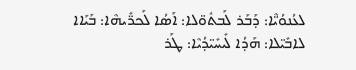ܠܥܳܢܘܳܝ̈ܶܐ: ܕܰܒܰܪ ܠܰܒܬܽܘ̈ܠܐ: ܐܰܣܳܐ ܠܰܟܪ̈ܺܝܗܶܐ: ܒܰܝܰܐܐ ܠܐܒܺܝ̈ܠܐ: ܗܰܕܳܐ ܠܺܝܚܺܝ̈ܕܳܝܶܐ: ܛܰܪ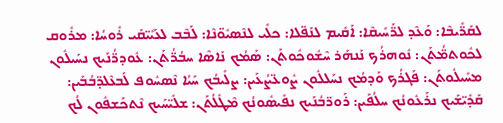ܠܩܰܪ̈ܺܝܒܶܐ: ܘܰܥܶܕ ܠܪ̈ܰܚܺܝܩܶܐ: ܐܰܩܺܝܡ ܠܢܰܦ̈ܠܐ: ܟܠܺܝ ܠܢܶܣܝܽܘ̈ܢܶܐ: ܠܰܒܶܒ ܠܥܰܝܺܝ̈ܩܰܝ ܪܽܘܚܳܐ: ܡܪܽܘܩ ܠܟܽܘܬܡ̈ܳܬܰܢ: ܢܽܘܗܪܳܟ ܢܰܢܗܰܪ ܚܶܫܽܘܟܽܘܬܰܢ: ܣܰܡܳܟ ܢܰܐܣܶܐ ܚܒܳܪ̈ܳܬܰܢ: ܥܽܘܕܪ̈ܳܢܰܝܟ ܢܚܰܝܠܽܘܢ ܡܚܺܝܠܽܘܬܰܢ: ܦܰܓܪܳܟ ܘܰܕܡܳܟ ܢܚܰܠܠܽܘܢ ܨܽܘܥ̈ܨܳܥܰܝܢ: ܨܠܺܝܒܳܟ ܚܰܝܳܐ ܢܶܣܚܽܘܦ ܠܰܒܥܶܠܕ̈ܒܳܒܰܝܢ: ܩܰܕܺܝ̈ܫܰܝܟ ܢܪܰܥܽܘܢܳܟ ܚܠܳܦܰܝܢ: ܪܰܘܪ̈ܒܳܢܰܝܟ ܢܦܺܝܣܽܘܢܳܟ ܡܶܛܽܠܳܬܰܢ: ܫܠܺܝ̈ܚܰܝܟ ܢܶܬܟܰܫܦܽܘܢ ܠܳܟ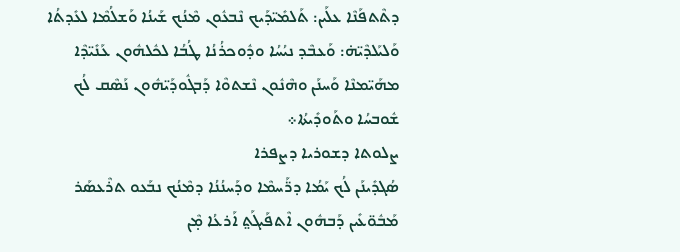ܕܬܶܬܦܰܢܶܐ ܥܠܰܝܢ: ܬܰܠܡܺܝ̈ܕܰܝܟ ܢܶܒܥܽܘܢ ܡܶܢܳܟ ܫܰܝܢܳܐ ܘܰܫܠܳܡܶܐ ܠܥܺܕܬܳܐ ܘܰܠܝܰܠܕܶܝ̈ܗ̇: ܘܰܥܒܶܕ ܢܝܳܚܳܐ ܘܕܽܘܟܪܳܢܳܐ ܛܳܒܳܐ ܠܟܽܠܗܽܘܢ ܥܰܢܺܝ̈ܕܶܐ ܡܗܰܝ̈ܡܢܶܐ ܘܰܚܢܰܢ ܘܗܶܢܽܘܢ ܢܶܫܬܘܶܐ ܕܰܒܓܽܘܕܰܝ̈ܗܽܘܢ ܢܰܣܶܩ ܠܳܟ ܫܽܘܒܚܳܐ ܘܬܰܘܕܺܝܬܳܐ܀
ܨܠܘܬܐ ܕܫܘܪܝܐ ܕܨܦܪܐ
ܣܳܓܕܺܝܢܰܢ ܠܳܟ ܝܰܡܳܐ ܕܪ̈ܰܚܡܶܐ ܘܕܰܚܢܳܢܳܐ ܕܡܶܢܳܟ ܢܒܰܥܘ ܬܪܶܥܣܰܪ ܡܰܒܽܘ̈ܥܺܝܢ ܕܰܒܗܽܘܢ ܐܶܬܦܰܝܓܰܬ݀ ܐܰܪܥܳܐ ܡ̣ܶܢ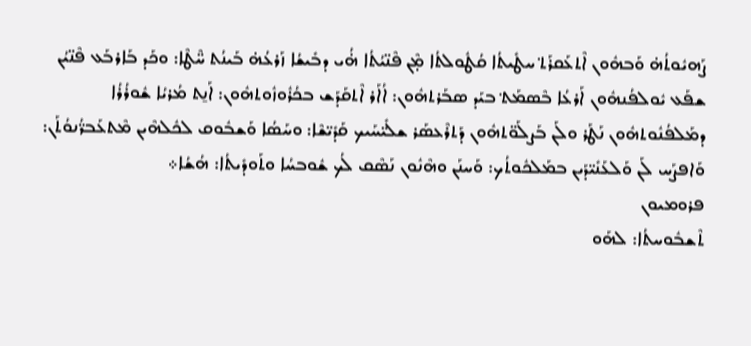ܨܰܗܝܽܘܬܳܗ̇ ܘܰܒܗܽܘܢ ܐܶܬܥܰܩܪܰܬ݀ ܚܛܺܝܬܳܐ ܩܳܛܽܘܠܬܳܐ ܡ̣ܶܢ ܦܶܢ̈ܝܳܬܳܐ ܗ̇ܳܝ ܕܒܺܝܫܳܐ ܙܰܪܥܳܗ̇ ܒܰܝܢܳܬ ܚ̈ܶܛܶܐ: ܘܟܰܕ ܒܰܐܪܒܰܥ ܦܶܢ̈ܝܳܢ ܫܦܰܥ ܝܽܘܠܦܳܢܗܽܘܢ ܐܰܪܥܳܐ ܒܶܣܡܰܬ݀ ܒܝܰܕ ܣܒܰܪܬܗܽܘܢ: ܐܳܐܰܪ ܐܶܬܩܰܕܰܫ ܒܟܳܪܽܘܙܽܘܬܗܽܘܢ: ܐܰܢ̱ܬ ܡܳܪܝܳܐ ܫܽܘܪܳܪܳܐ ܕܡܰܠܦܳܢܽܘܬܗܽܘܢ ܢܰܛܰܪ ܘܠܰܢ ܒܰܨܠܰܘ̈ܬܗܽܘܢ ܕܰܬܪܶܥܣܰܪ ܫܠܺܝ̈ܚܰܝܟ ܩܰܕܺܝ̈ܫܶܐ: ܘܚܰܣܳܐ ܘܰܫܒܽܘܩ ܠܟܽܠܗܶܝܢ ܡܶܬܥܰܒܪ̈ܳܢܘܳܬܰܢ: ܘܰܐܦܨܰܚ ܠܰܢ ܘܰܠܥܰܢܺܝ̈ܕܰܝܢ ܒܡܰܠܟܽܘܬܳܟ: ܘܰܚܢܰܢ ܘܗܶܢܽܘܢ ܢܰܣܶܩ ܠܳܟ ܫܽܘܒܚܳܐ ܘܬܰܘܕܺܝܬܳܐ: ܗܳܫܳܐ܀
ܦܪܘܡܝܘܢ
ܬܶܫܒܽܘܚܬܳܐ: ܠܗܰܘ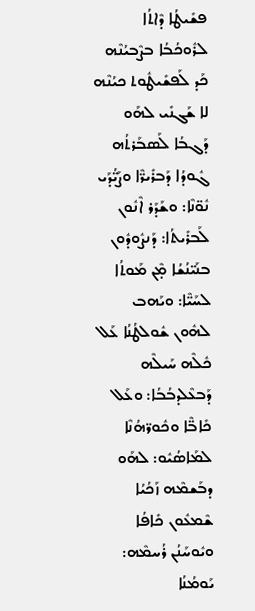ܦܫܺܝܛܳܐ ܕܶܐܬܳܐ ܠܪܽܘܟܳܒܳܐ ܒܨܶܒܝܳܢܶܗ ܟܰܕ ܠܰܦܫܺܝܛܽܘܬ ܟܝܳܢܶܗ ܠܐ ܫܰܓܢܺܝ ܠܗܰܘ ܕܰܓܒܳܐ ܠܰܣܒܰܪܬܳܗ ܓܽܘܕܳܐ ܕܰܒܪܺܝܪ̈ܶܐ ܘܨܰܝ̈ܳܕܰܝ ܢܽܘ̈ܢܶܐ: ܘܫܰܕܰܪ ܐܶܢܽܘܢ ܠܰܒܪܺܝܬܳܐ: ܕܰܢܨܽܘܕܽܘܢ ܒܢܰܝ̈ܢܳܫܳܐ ܡ̣ܶܢ ܡܰܘܬܳܐ ܠܚܰܝ̈ܶܐ: ܘܝܰܗܒ ܠܗܽܘܢ ܫܽܘܠܛܳܢܳܐ ܥܰܠ ܟܽܠܶܗ ܚܰܝܠܶܗ ܕܰܒܥܶܠܕܒܳܒܳܐ: ܘܥܰܠ ܟܺܐܒ̈ܶܐ ܘܟܽܘܪ̈ܗܳܢܶܐ ܠܡܰܐܣܳܝܽܘ: ܠܗܰܘ ܕܒܰܫܡܶܗ ܙܰܟܳܝܳܐ ܫܶܡܥܽܘܢ ܟܺܐܦܳܐ ܘܝܽܘܚܰܢܳܢ ܪܳܚܡܶܗ: ܝܰܘܡܳܢܳܐ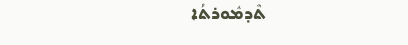ܬܶܕܡܽܘܪܬܳܐ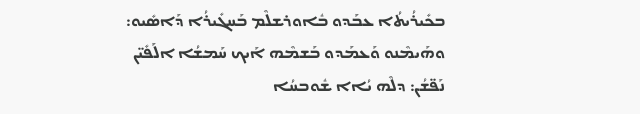ܒܟܺܝܪܳܝܬܳܐ ܥܒܰܕܘ ܒܽܐܘܪܫܠܶܡ ܒܰܚܓܺܝܪܳܐ ܕܰܐܣܺܝܘ: ܘܗܰܝܡܶܢܘ ܘܰܥܡܰܕܘ ܒܰܫܡܶܗ ܐܰܝܟ ܚܰܡܫܳܐ ܐܠܰܦܺܝ̈ܢ ܢܰܦ̈ܫܳܢ: ܕܠܶܗ ܝܳܐܐ ܫܽܘܒܚܳܐ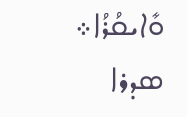ܘܺܐܝܩܳܪܳܐ܀
ܣܕܪܐ